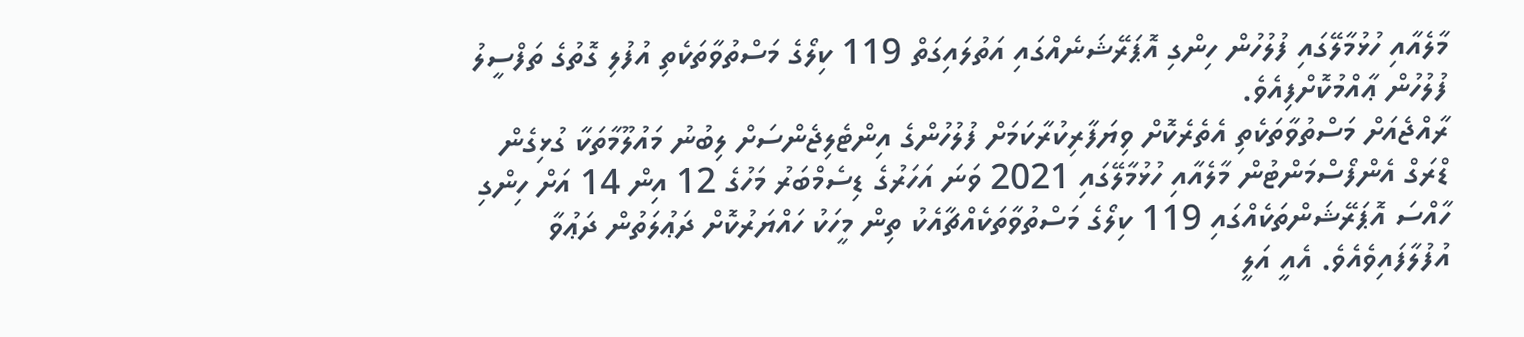މާލެއާއި ހުޅުމާލޭގައި ފުލުހުން ހިންގި އޮޕަރޭޝަނެއްގައި އަތުލައިގަތް 119 ކިލޯގެ މަސްތުވާތަކެތި އުފުލި ގޮތުގެ ތަފްސީލު ފުލުހުން ޢާއްމުކޮށްފިއެވެ.
ރާއްޖެއަށް މަސްތުވާތަކެތި އެތެރެކޮށް ވިޔަފާރިކުރާކަމަށް ފުލުހުންގެ އިންޓެލިޖެންސަށް ލިބުނު މައުލޫމާތަކާ ގުޅިގެން ޑްރަގް އެންފޯސްމަންޓުން މާލެއާއި ހުޅުމާލޭގައި 2021 ވަނަ އަހަރުގެ ޑިސެމްބަރު މަހުގެ 12 އިން 14 އަށް ހިންގި ހާއްސަ އޮޕަރޭޝަންތަކެއްގައި 119 ކިލޯގެ މަސްތުވާތަކެއްޗާއެކު ތިން މީހަކު ހައްޔަރުކޮށް ދަޢުލަތުން ދަޢުވާ އުފުލާފައިވެއެވެ. އެއީ އަލީ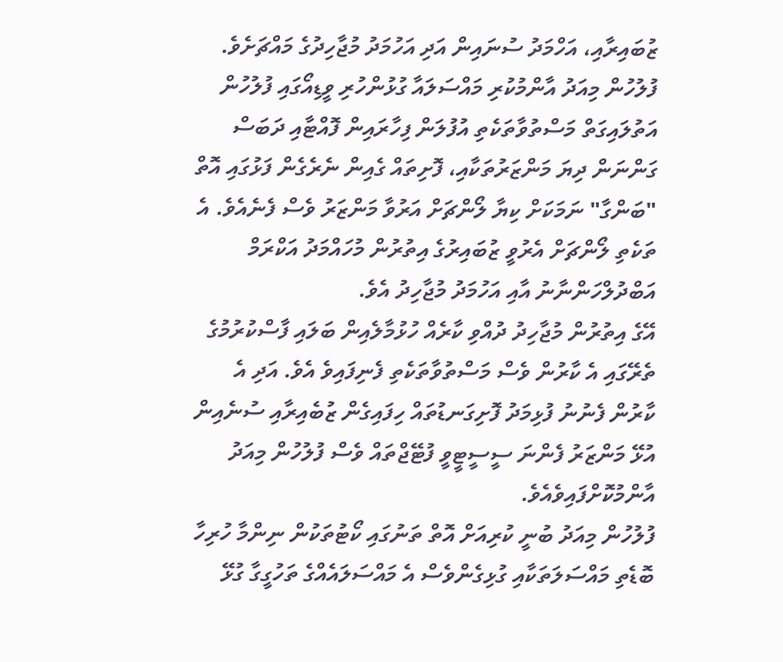ޒުބައިރާއި، އަހްމަދު ސުނައިން އަދި އަހުމަދު މުޖާހިދުގެ މައްޗަށެވެ.
ފުލުހުން މިއަދު އާންމުކުރި މައްސަލައާ ގުޅުންހުރި ވީޑިއޯގައި ފުލުހުން އަތުލައިގަތް މަސްތުވާތަކެތި އުފުލަން ފިހާރައިން ފޮއްޓާއި ދަބަސް ގަންނަން ދިޔަ މަންޒަރުތަކާއި، ފޮށިތައް ގެއިން ނެރެގެން ފަޅުގައި އޮތް "ބަންގާ" ނަމަކަށް ކިޔާ ލޯންޗަށް އަރުވާ މަންޒަރު ވެސް ފެނެއެވެ. އެ ތަކެތި ލޯންޗަށް އެރުވީ ޒުބައިރުގެ އިތުރުން މުހައްމަދު އަކްރަމް އަބްދުލްހަންނާނު އާއި އަހުމަދު މުޖާހިދު އެވެ.
އޭގެ އިތުރުން މުޖާހިދު ދުއްވި ކާރެއް ހުޅުމާލެއިން ބަލައި ފާސްކުރުމުގެ ތެރޭގައި އެ ކާރުން ވެސް މަސްތުވާތަކެތި ފެނިފައިވެ އެވެ. އަދި އެ ކާރުން ފެނުނު ފުޅިމަދު ފޮށިގަނޑުތައް ހިފައިގެން ޒުބެއިރާއި ސުނެއިން އުޅޭ މަންޒަރު ފެންނަ ސީސީޓީވީ ފުޓޭޖްތައް ވެސް ފުލުހުން މިއަދު އާންމުކޮށްފައިވެއެވެ.
ފުލުހުން މިއަދު ބުނީ ކުރިއަށް އޮތް ތަނުގައި ކޯޓުތަކުން ނިންމާ ހުރިހާ ބޮޑެތި މައްސަލަތަކާއި ގުޅިގެންވެސް އެ މައްސަލައެއްގެ ތަހުގީގާ ގުޅޭ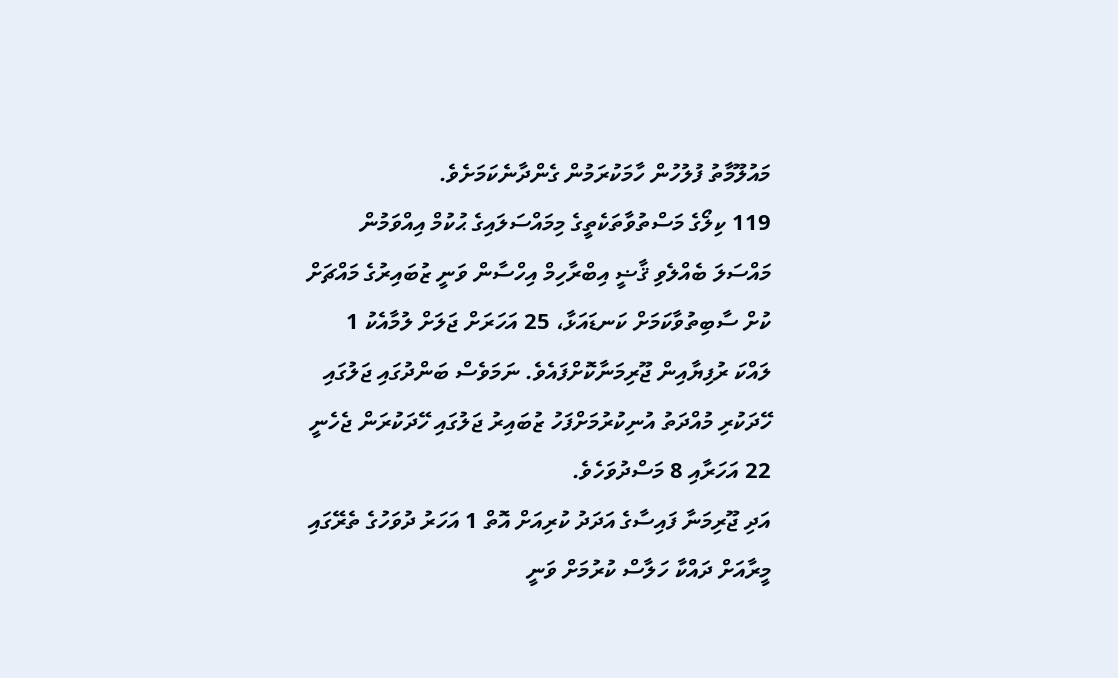މައުލޫމާތު ފުލުހުން ހާމަކުރަމުން ގެންދާނެކަމަށެވެ.
119 ކިލޯގެ މަސްތުވާތަކެތީގެ މިމައްސަލައިގެ ޙުކުމް އިއްވަމުން މައްސަލަ ބެއްލެވި ޤާޟީ އިބްރާހިމް އިހްސާން ވަނީ ޒުބައިރުގެ މައްޗަށް ކުށް ސާބިތުވާކަމަށް ކަނޑައަޅާ، 25 އަހަރަށް ޖަލަށް ލުމާއެކު 1 ލައްކަ ރުފިޔާއިން ޖޫރިމަނާކޮށްފައެވެ. ނަމަވެސް ބަންދުގައި ޖަލުގައި ހޭދަކުރި މުއްދަތު އުނިކުރުމަށްފަހު ޒުބައިރު ޖަލުގައި ހޭދަކުރަން ޖެހެނީ 22 އަހަރާއި 8 މަސްދުވަހެވެ.
އަދި ޖޫރިމަނާ ފައިސާގެ އަދަދު ކުރިއަށް އޮތް 1 އަހަރު ދުވަހުގެ ތެރޭގައި މީރާއަށް ދައްކާ ހަލާސް ކުރުމަށް ވަނީ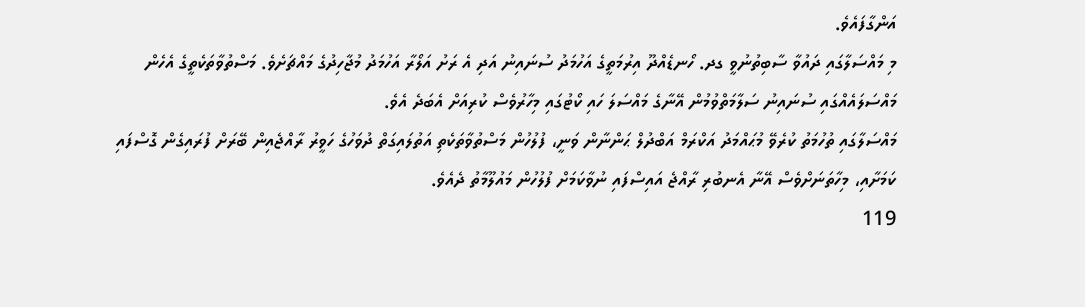އަންގާފައެވެ.
މި މައްސަލާގައި ދައުވާ ސާބިތުނުވީ ގދ. ހޯނޑެއްދޫ އިރުމަތީގެ އަހުމަދު ސުނައިނު އަދި އެ ރަށު އަލޯރާ އަހުމަދު މުޖާހިދުގެ މައްޗަށެވެ. މަސްތުވާތަކެތީގެ އެހެން މައްސަލައެއްގައި ސުނައިނު ސަލާމަތްވުމުން އޭނާގެ މައްސަލަ ހައި ކޯޓުގައި މިހާރުވެސް ކުރިއަށް އެބަދެ އެވެ.
މައްސަލާގައި ތުހުމަތު ކުރެވޭ މުޙައްމަދު އަކްރަމް އަބްދުލް ޙަންނާން ވަނީ، ފުލުހުން މަސްތުވާތަކެތި އަތުލައިގަތް ދުވަހުގެ ހަވީރު ރާއްޖެއިން ބޭރަށް ފުރައިގެން ގޮސްފައި ކަމަށާއި، މިހާތަނަށްވެސް އޭނާ އެނބުރި ރާއްޖެ އައިސްފައި ނުވާކަމަށް ފުލުހުން މައުލޫމާތު ދެއެވެ.
119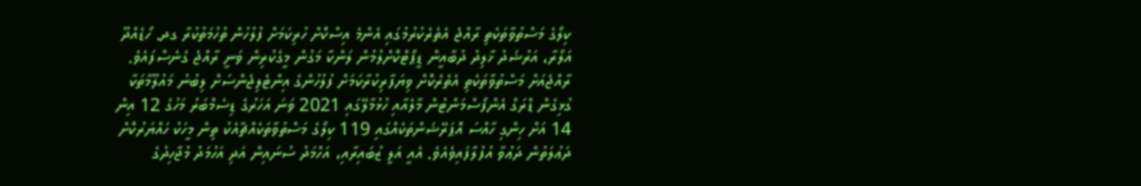ކިލޯގެ މަސްތުވާތަކެތި ރާއްޖެ އެތެރެކުރުމުގައި އެންމެ އިސްކޮށް ހުރިކަމަށް ފުލުހުން ތުހުމަތުކުރާ ގދ. ހޯޑެއްދޫ އަލޯރާ، އަރުޝަދު ޚާލިދު ދުބާއީން ޑީޕޯޓްކޮށްލުމުން ލަންކާ މަގުން މީގެކުރިން ވަނީ ރާއްޖެ ގެނެސްފައެވެ.
ރާއްޖެއަށް މަސްތުވާތަކެތި އެތެރެކޮށް ވިޔަފާރިކުރާކަމަށް ފުލުހުންގެ އިންޓެލިޖެންސަށް ލިބުނު މައުލޫމާތަކާ ގުޅިގެން ޑްރަގް އެންފޯސްމަންޓުން މާލެއާއި ހުޅުމާލޭގައި 2021 ވަނަ އަހަރުގެ ޑިސެމްބަރު މަހުގެ 12 އިން 14 އަށް ހިންގި ހާއްސަ އޮޕަރޭޝަންތަކެއްގައި 119 ކިލޯގެ މަސްތުވާތަކެއްޗާއެކު ތިން މީހަކު ހައްޔަރުކޮށް ދަޢުލަތުން ދަޢުވާ އުފުލާފައިވެއެވެ. އެއީ އަލީ ޒުބައިރާއި، އަހްމަދު ސުނައިން އަދި އަހުމަދު މުޖާހިދުގެ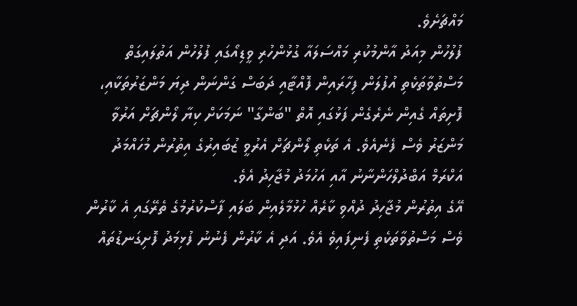މައްޗަށެވެ.
ފުލުހުން މިއަދު އާންމުކުރި މައްސަލައާ ގުޅުންހުރި ވީޑިއޯގައި ފުލުހުން އަތުލައިގަތް މަސްތުވާތަކެތި އުފުލަން ފިހާރައިން ފޮއްޓާއި ދަބަސް ގަންނަން ދިޔަ މަންޒަރުތަކާއި، ފޮށިތައް ގެއިން ނެރެގެން ފަޅުގައި އޮތް "ބަންގާ" ނަމަކަށް ކިޔާ ލޯންޗަށް އަރުވާ މަންޒަރު ވެސް ފެނެއެވެ. އެ ތަކެތި ލޯންޗަށް އެރުވީ ޒުބައިރުގެ އިތުރުން މުހައްމަދު އަކްރަމް އަބްދުލްހަންނާނު އާއި އަހުމަދު މުޖާހިދު އެވެ.
އޭގެ އިތުރުން މުޖާހިދު ދުއްވި ކާރެއް ހުޅުމާލެއިން ބަލައި ފާސްކުރުމުގެ ތެރޭގައި އެ ކާރުން ވެސް މަސްތުވާތަކެތި ފެނިފައިވެ އެވެ. އަދި އެ ކާރުން ފެނުނު ފުޅިމަދު ފޮށިގަނޑުތައް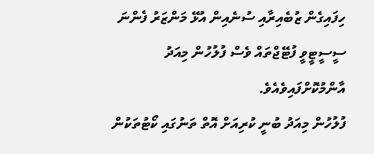ހިފައިގެން ޒުބެއިރާއި ސުނެއިން އުޅޭ މަންޒަރު ފެންނަ ސީސީޓީވީ ފުޓޭޖްތައް ވެސް ފުލުހުން މިއަދު އާންމުކޮށްފައިވެއެވެ.
ފުލުހުން މިއަދު ބުނީ ކުރިއަށް އޮތް ތަނުގައި ކޯޓުތަކުން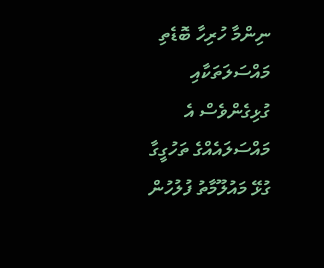ނިންމާ ހުރިހާ ބޮޑެތި މައްސަލަތަކާއި ގުޅިގެންވެސް އެ މައްސަލައެއްގެ ތަހުގީގާ ގުޅޭ މައުލޫމާތު ފުލުހުން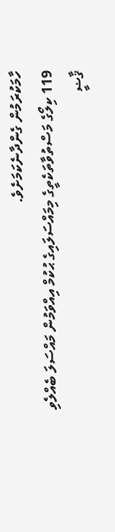ހާމަކުރަމުން ގެންދާނެކަމަށެވެ.
119 ކިލޯގެ މަސްތުވާތަކެތީގެ މިމައްސަލައިގެ ޙުކުމް އިއްވަމުން މައްސަލަ ބެއްލެވި ޤާޟީ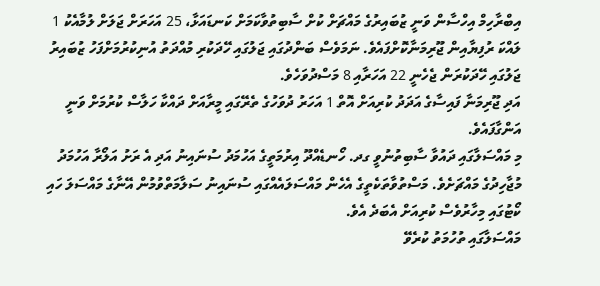އިބްރާހިމް އިހްސާން ވަނީ ޒުބައިރުގެ މައްޗަށް ކުށް ސާބިތުވާކަމަށް ކަނޑައަޅާ، 25 އަހަރަށް ޖަލަށް ލުމާއެކު 1 ލައްކަ ރުފިޔާއިން ޖޫރިމަނާކޮށްފައެވެ. ނަމަވެސް ބަންދުގައި ޖަލުގައި ހޭދަކުރި މުއްދަތު އުނިކުރުމަށްފަހު ޒުބައިރު ޖަލުގައި ހޭދަކުރަން ޖެހެނީ 22 އަހަރާއި 8 މަސްދުވަހެވެ.
އަދި ޖޫރިމަނާ ފައިސާގެ އަދަދު ކުރިއަށް އޮތް 1 އަހަރު ދުވަހުގެ ތެރޭގައި މީރާއަށް ދައްކާ ހަލާސް ކުރުމަށް ވަނީ އަންގާފައެވެ.
މި މައްސަލާގައި ދައުވާ ސާބިތުނުވީ ގދ. ހޯނޑެއްދޫ އިރުމަތީގެ އަހުމަދު ސުނައިނު އަދި އެ ރަށު އަލޯރާ އަހުމަދު މުޖާހިދުގެ މައްޗަށެވެ. މަސްތުވާތަކެތީގެ އެހެން މައްސަލައެއްގައި ސުނައިނު ސަލާމަތްވުމުން އޭނާގެ މައްސަލަ ހައި ކޯޓުގައި މިހާރުވެސް ކުރިއަށް އެބަދެ އެވެ.
މައްސަލާގައި ތުހުމަތު ކުރެވޭ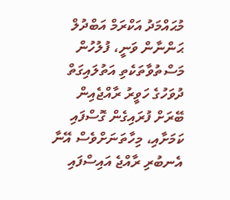މުޙައްމަދު އަކްރަމް އަބްދުލް ޙަންނާން ވަނީ، ފުލުހުން މަސްތުވާތަކެތި އަތުލައިގަތް ދުވަހުގެ ހަވީރު ރާއްޖެއިން ބޭރަށް ފުރައިގެން ގޮސްފައި ކަމަށާއި، މިހާތަނަށްވެސް އޭނާ އެނބުރި ރާއްޖެ އައިސްފައި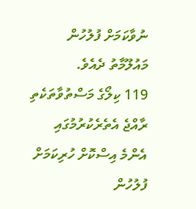ނުވާކަމަށް ފުލުހުން މައުލޫމާތު ދެއެވެ.
119 ކިލޯގެ މަސްތުވާތަކެތި ރާއްޖެ އެތެރެކުރުމުގައި އެންމެ އިސްކޮށް ހުރިކަމަށް ފުލުހުން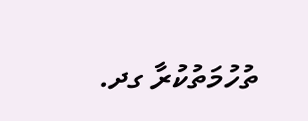ތުހުމަތުކުރާ ގދ.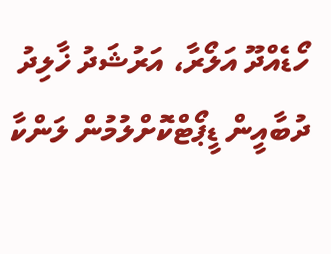ހޯޑެއްދޫ އަލޯރާ، އަރުޝަދު ޚާލިދު ދުބާއީން ޑީޕޯޓްކޮށްލުމުން ލަންކާ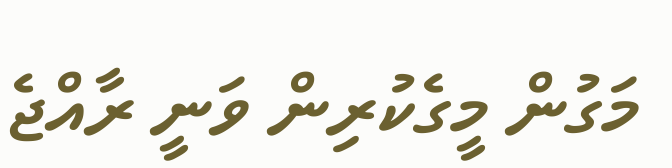މަގުން މީގެކުރިން ވަނީ ރާއްޖެ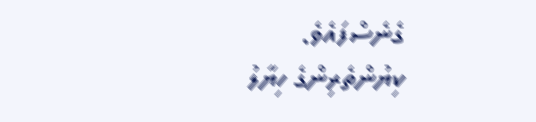ގެނެސްފައެވެ.
ކިޔުންތެރިންގެ ހިޔާލު